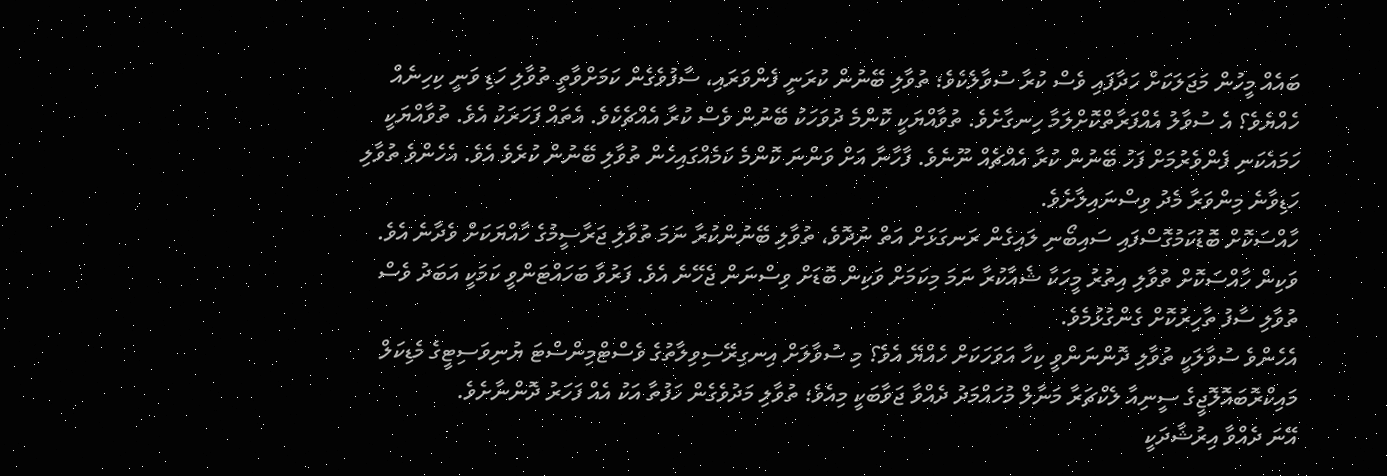ބައެއް މީހުން މަޖަލަކަށް ހަދާފައި ވެސް ކުރާ ސުވާލެކެވެ؛ ތުވާލި ބޭނުން ކުރަނީ ފެންވަރައި، ސާފުވެގެން ކަމަށްވާތީ ތުވާލި ހަޑި ވަނީ ކިހިނެއް ހެއްޔެވެ؟ އެ ސުވާލު އެއްފަރާތްކޮށްލަމާ ހިނގާށެވެ. ތުވާއްޔަކީ ކޮންމެ ދުވަހަކު ބޭނުން ވެސް ކުރާ އެއްޗެކެވެ. އެތައް ފަހަރަކު އެވެ. ތުވާއްޔަކީ ހަމައެކަނި ފެންވެރުމަށް ފަހު ބޭނުން ކުރާ އެއްޗެއް ނޫނެވެ. ފާހާނާ އަށް ވަންނަ ކޮންމެ ކަމެއްގައިހެން ތުވާލި ބޭނުން ކުރެވެ އެވެ. އެހެންވެ ތުވާލި ހަޑިވާނެ މިންވަރާ މެދު ވިސްނައިލާށެވެ.
ހާއްސަކޮށް ބޮޑުކަމުގޮސްފައި ސައިބޯނި ލައިގެން ރަނގަޅަށް އަތް ނުދޮވެ، ތުވާލި ބޭނުންކުރާ ނަމަ ތުވާލި ޖަރާސީމުގެ ހާއްޔަކަށް ވެދާނެ އެވެ. ވަކިން ހާއްސަކޮށް ތުވާލި އިތުރު މީހަކާ ޝެއާކުރާ ނަމަ މިކަމަށް ވަކިން ބޮޑަށް ވިސްނަން ޖެހޭނެ އެވެ. ފަރުވާ ބަހައްޓަންވީ ކަމަކީ އަބަދު ވެސް ތުވާލި ސާފު ތާހިރުކޮށް ގެންގުޅުމެވެ.
އެހެންވެ ސުވާލަކީ ތުވާލި ދޮންނަންވީ ކިހާ އަވަހަކަށް ހެއްޔޭ އެވެ؟ މި ސުވާލަށް އިނގިރޭސިވިލާތުގެ ވެސްޓްމިންސްޓަ ޔުނިވަސިޓީގެ މެޑިކަލް މައިކްރޮބައޮލޮޖީގެ ސީނިއާ ލެކްޗަރާ މަނާލް މުހައްމަދު ދެއްވާ ޖަވާބަކީ މިއެވެ؛ ތުވާލި މަދުވެގެން ހަފުތާ އަކު އެއް ފަހަރު ދޮންނާށެވެ.
އޭނަ ދެއްވާ އިރުޝާދަކީ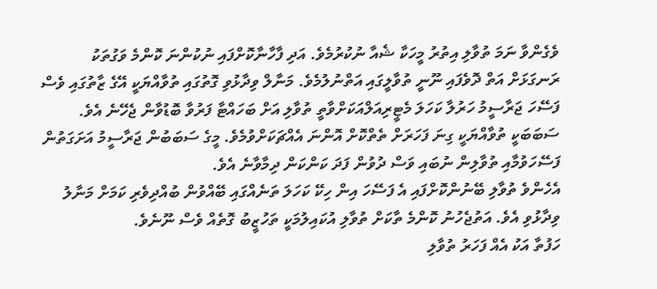ވެގެންވާ ނަމަ ތުވާލި އިތުރު މީހަކާ ޝެއާ ނުކުރުމެވެ. އަދި ފާހާނާކޮށްފައި ނުކުންނަ ކޮންމެ ވަގުތަކު ރަނގަޅަށް އަތް ދޮވެފައި ނޫނީ ތުވާލީގައި އަތްނުލުމެވެ. މަނާލް ވިދާޅުވި ގޮތުގައި ތުވާއްޔަކީ އޭގެ ޒާތުގައި ވެސް ފަސޭހަ ޖަރާސީމު ހަރުލާ ކަހަލަ މެޓީރިއަލްއަކަށްވާތީ ތުވާލި އަށް ބަހައްޓާ ފަރުވާ ބޮޑުވާން ޖެހޭނެ އެވެ. ސަބަބަކީ ތުވާއްޔަކީ ގިނަ ފަހަރަށް ތެތްކޮށް އޮންނަ އެއްޗަކަށްވުމެވެ. މީގެ ސަބަބުން ޖަރާސީމު އަށަގަތުން ފަސޭހަވުމާއި ތުވާލިން ނުބައި ވަސް ދުވުން ފަދަ ކަންކަން ދިމާވާނެ އެވެ.
އެހެންވެ ތުވާލި ބޭނުންކޮށްފައި އެ ފަސޭހަ އިން ހިކޭ ކަހަލަ ތަނެއްގައި ބޭއްވުން ބުއްދިވެރި ކަމަށް މަނާލު ވިދާޅުވި އެވެ. އަތުޖެހުނު ކޮންމެ ތާކަށް ތުވާލި އުކައިލުމަކީ ތަހުޒީބު ގޮތެއް ވެސް ނޫނެވެ.
ހަފުތާ އަކު އެއް ފަހަރު ތުވާލި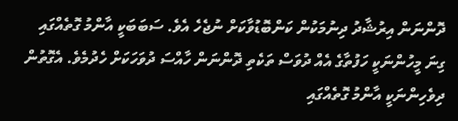ދޮންނަން އިރުޝާދު ދިނުމަކުން ކަންބޮޑުވާކަށް ނުޖެހެ އެވެ. ސަބަބަކީ އާންމު ގޮތެއްގައި ގިނަ މީހުންނަކީ ހަފުތާގެ އެއް ދުވަސް ތަކެތި ދޮންނަން ހާއްސަ ދުވަހަކަށް ހެދުމެވެ. އެގޮތުން ދިވެހިންނަކީ އާންމު ގޮތެއްގައި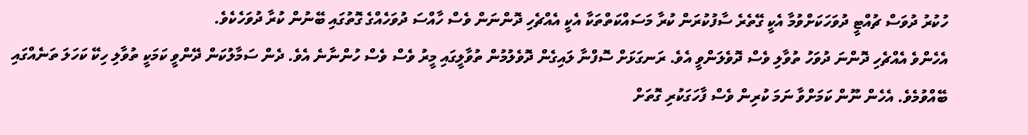ހުކުރު ދުވަސް ޗުއްޓީ ދުވަހަކަށްވުމާ އެކީ ގޭތެރެ ސާފުކުރަން ކުރާ މަސައްކަތްތަކާ އެކީ އެއްޗެހި ދޮންނަން ވެސް ހާއްސަ ދުވަހެއްގެ ގޮތުގައި ބޭނުން ކުރާ ދުވަހެކެވެ.
އެހެންވެ އެއްޗެހި ދޮންނަ ދުވަހު ތުވާލި ވެސް ދޮވެލަންވީ އެވެ. ރަނގަޅަށް ސޮފްނާ ލައިގެން ދޮވެލުމުން ތުވާލީގައި މީރު ވެސް ވެސް ހުންނާނެ އެވެ. ދެން ސަމާލުކަން ދޭންވީ ކަމަކީ ތުވާލި ހިކޭ ކަހަލަ ތަނެއްގައި ބޭއްވުމެވެ. އެހެން ނޫން ކަމަށްވާ ނަމަ ކުރިން ވެސް ފާހަގަކުރި ގޮތަށް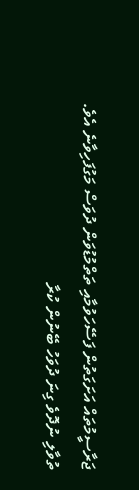ޖަރާސީމުތައް އަށަގަތުން ފަސޭހަވުމާއި ތަތްމުޑުވަން ދުވަސް މަގުފަހިވާނެ އެވެ.
ތުވާލި ނުދޮވެ ގިނަ ދުވަހު ބޭނުން ކުރާ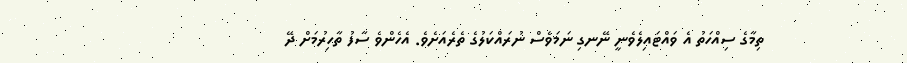ތިމާގެ ސިއްހަތު އެ ވައްޓައިލެވެނީ ނޭނގި ނަމަވެސް ނުރައްކަލުގެ ތެރެއަށެވެ. އެހެންވެ ސާފު ތާހިރުމަށް ދޭ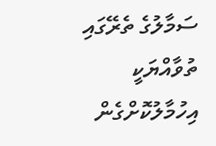ސަމާލުގެ ތެރޭގައި ތުވާއްޔަކީ އިހުމާލުކޮށްގެން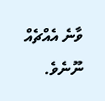ވާނެ އެއްޗެއް ނޫނެވެ.